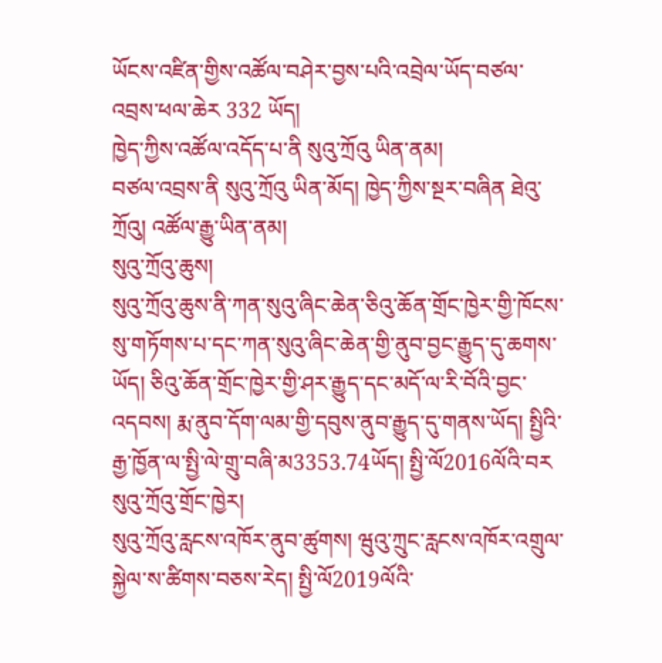ཡོངས་འཛིན་གྱིས་འཚོལ་བཤེར་བྱས་པའི་འབྲེལ་ཡོད་བཙལ་འབྲས་ཕལ་ཆེར 332 ཡོད།
ཁྱེད་ཀྱིས་འཚོལ་འདོད་པ་ནི སུའུ་ཀྲོའུ ཡིན་ནམ།
བཙལ་འབྲས་ནི སུའུ་ཀྲོའུ ཡིན་མོད། ཁྱེད་ཀྱིས་སྔར་བཞིན ཐེའུ་ཀྲོའུ། འཚོལ་རྒྱུ་ཡིན་ནམ།
སུའུ་ཀྲོའུ་ཆུས།
སུའུ་ཀྲོའུ་ཆུས་ནི་ཀན་སུའུ་ཞིང་ཆེན་ཅིའུ་ཆོན་གྲོང་ཁྱེར་གྱི་ཁོངས་སུ་གཏོགས་པ་དང་ཀན་སུའུ་ཞིང་ཆེན་གྱི་ནུབ་བྱང་རྒྱུད་དུ་ཆགས་ཡོད། ཅིའུ་ཆོན་གྲོང་ཁྱེར་གྱི་ཤར་རྒྱུད་དང་མདོ་ལ་རི་བོའི་བྱང་འདབས། རྨ་ནུབ་དོག་ལམ་གྱི་དབུས་ནུབ་རྒྱུད་དུ་གནས་ཡོད། སྤྱིའི་རྒྱ་ཁྱོན་ལ་སྤྱི་ལེ་གྲུ་བཞི་མ3353.74ཡོད། སྤྱི་ལོ2016ལོའི་བར
སུའུ་ཀྲོའུ་གྲོང་ཁྱེར།
སུའུ་ཀྲོའུ་རླངས་འཁོར་ནུབ་ཚུགས། ཝུའུ་ཀྲུང་རླངས་འཁོར་འགྲུལ་སྐྱེལ་ས་ཚིགས་བཅས་རེད། སྤྱི་ལོ2019ལོའི་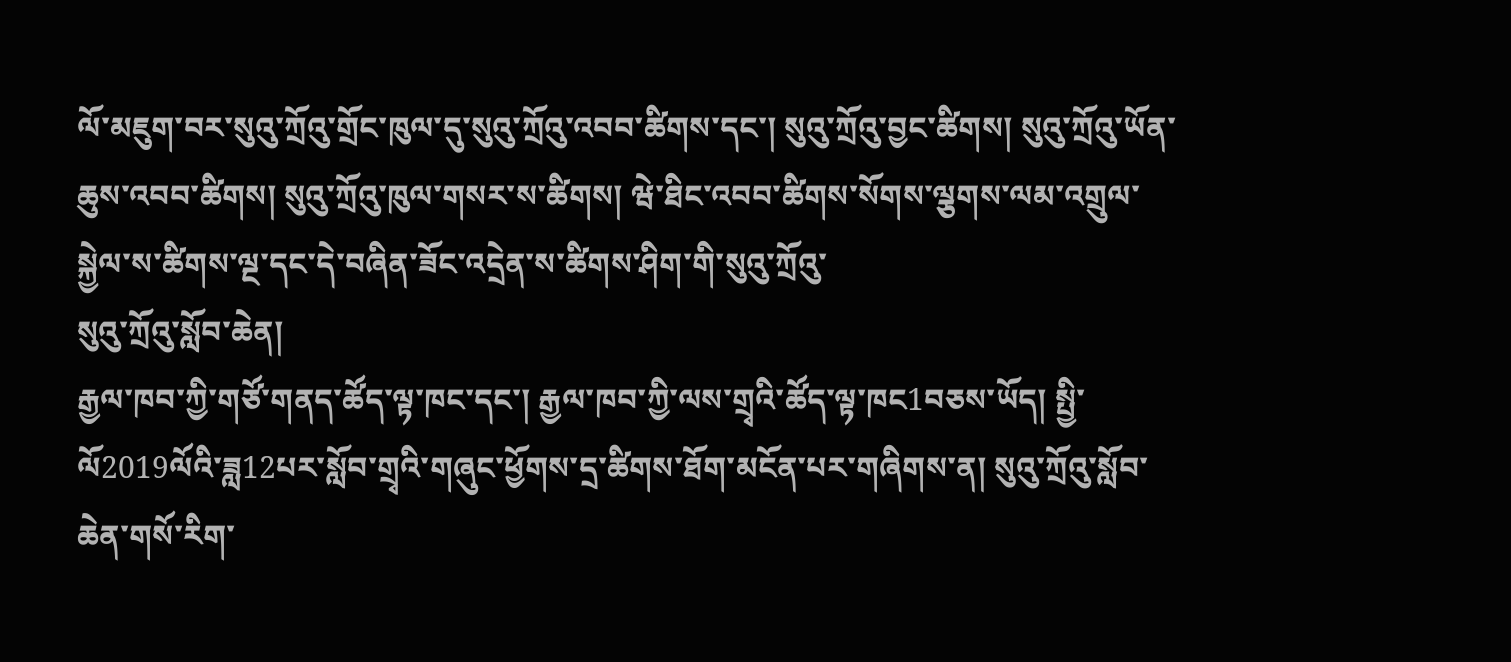ལོ་མཇུག་བར་སུའུ་ཀྲོའུ་གྲོང་ཁུལ་དུ་སུའུ་ཀྲོའུ་འབབ་ཚིགས་དང་། སུའུ་ཀྲོའུ་བྱང་ཚིགས། སུའུ་ཀྲོའུ་ཡོན་ཆུས་འབབ་ཚིགས། སུའུ་ཀྲོའུ་ཁུལ་གསར་ས་ཚིགས། ཝེ་ཐིང་འབབ་ཚིགས་སོགས་ལྕགས་ལམ་འགྲུལ་སྐྱེལ་ས་ཚིགས་ལྔ་དང་དེ་བཞིན་ཟོང་འདྲེན་ས་ཚིགས་ཤིག་གི་སུའུ་ཀྲོའུ་
སུའུ་ཀྲོའུ་སློབ་ཆེན།
རྒྱལ་ཁབ་ཀྱི་གཙོ་གནད་ཚོད་ལྟ་ཁང་དང་། རྒྱལ་ཁབ་ཀྱི་ལས་གྲྭའི་ཚོད་ལྟ་ཁང1བཅས་ཡོད། སྤྱི་ལོ2019ལོའི་ཟླ12པར་སློབ་གྲྭའི་གཞུང་ཕྱོགས་དྲ་ཚིགས་ཐོག་མངོན་པར་གཞིགས་ན། སུའུ་ཀྲོའུ་སློབ་ཆེན་གསོ་རིག་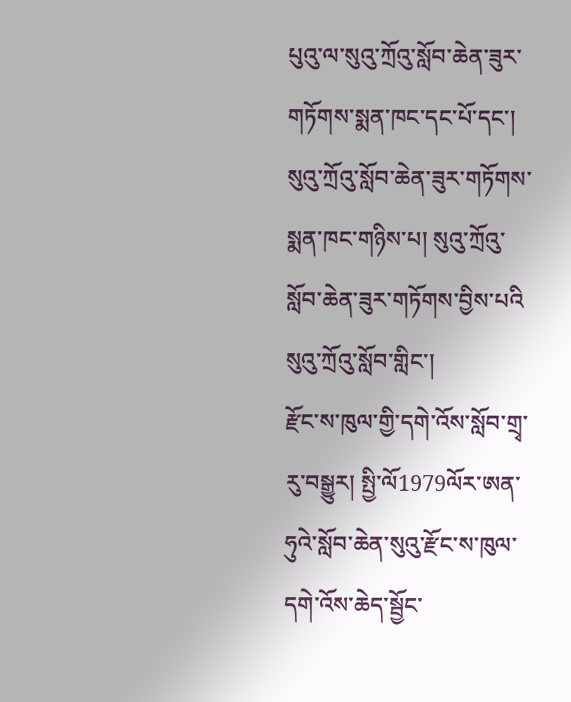པུའུ་ལ་སུའུ་ཀྲོའུ་སློབ་ཆེན་ཟུར་གཏོགས་སྨན་ཁང་དང་པོ་དང་། སུའུ་ཀྲོའུ་སློབ་ཆེན་ཟུར་གཏོགས་སྨན་ཁང་གཉིས་པ། སུའུ་ཀྲོའུ་སློབ་ཆེན་ཟུར་གཏོགས་བྱིས་པའི
སུའུ་ཀྲོའུ་སློབ་གླིང་།
རྫོང་ས་ཁུལ་གྱི་དགེ་འོས་སློབ་གྲྭ་རུ་བསྒྱུར། སྤྱི་ལོ1979ལོར་ཨན་ཧུའེ་སློབ་ཆེན་སུའུ་རྫོང་ས་ཁུལ་དགེ་འོས་ཆེད་སྦྱོང་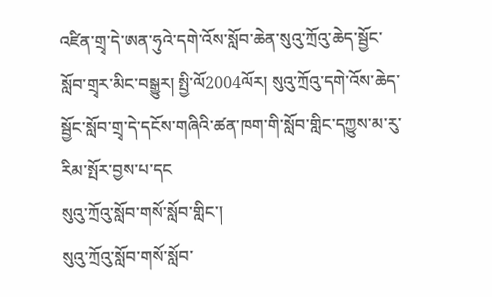འཛིན་གྲྭ་དེ་ཨན་ཧུའེ་དགེ་འོས་སློབ་ཆེན་སུའུ་ཀྲོའུ་ཆེད་སྦྱོང་སློབ་གྲྭར་མིང་བསྒྱུར། སྤྱི་ལོ2004ལོར། སུའུ་ཀྲོའུ་དགེ་འོས་ཆེད་སྦྱོང་སློབ་གྲྭ་དེ་དངོས་གཞིའི་ཚན་ཁག་གི་སློབ་གླིང་དཀྱུས་མ་རུ་རིམ་སྤོར་བྱས་པ་དང
སུའུ་ཀྲོའུ་སློབ་གསོ་སློབ་གླིང་།
སུའུ་ཀྲོའུ་སློབ་གསོ་སློབ་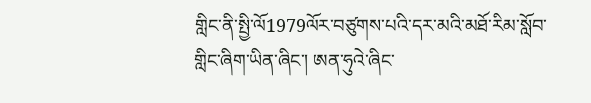གླིང་ནི་སྤྱི་ལོ1979ལོར་བཙུགས་པའི་དར་མའི་མཐོ་རིམ་སློབ་གླིང་ཞིག་ཡིན་ཞིང་། ཨན་ཧུའེ་ཞིང་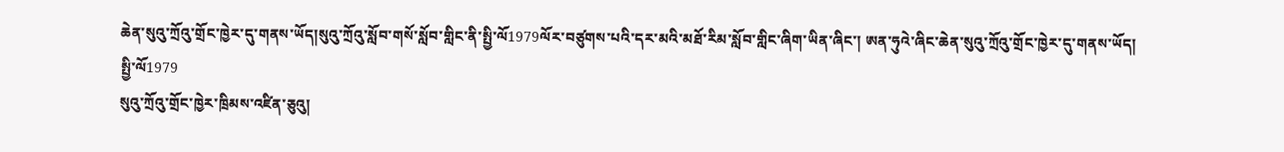ཆེན་སུའུ་ཀྲོའུ་གྲོང་ཁྱེར་དུ་གནས་ཡོད།སུའུ་ཀྲོའུ་སློབ་གསོ་སློབ་གླིང་ནི་སྤྱི་ལོ1979ལོར་བཙུགས་པའི་དར་མའི་མཐོ་རིམ་སློབ་གླིང་ཞིག་ཡིན་ཞིང་། ཨན་ཧུའེ་ཞིང་ཆེན་སུའུ་ཀྲོའུ་གྲོང་ཁྱེར་དུ་གནས་ཡོད། སྤྱི་ལོ1979
སུའུ་ཀྲོའུ་གྲོང་ཁྱེར་ཁྲིམས་འཛིན་ཅུའུ།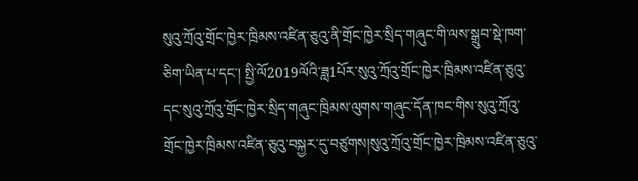སུའུ་ཀྲོའུ་གྲོང་ཁྱེར་ཁྲིམས་འཛིན་ཅུའུ་ནི་གྲོང་ཁྱེར་སྲིད་གཞུང་གི་ལས་སྒྲུབ་སྡེ་ཁག་ཅིག་ཡིན་པ་དང་། སྤྱི་ལོ2019ལོའི་ཟླ1པོར་སུའུ་ཀྲོའུ་གྲོང་ཁྱེར་ཁྲིམས་འཛིན་ཅུའུ་དང་སུའུ་ཀྲོའུ་གྲོང་ཁྱེར་སྲིད་གཞུང་ཁྲིམས་ལུགས་གཞུང་དོན་ཁང་གིས་སུའུ་ཀྲོའུ་གྲོང་ཁྱེར་ཁྲིམས་འཛིན་ཅུའུ་བསྐྱར་དུ་བཙུགས།སུའུ་ཀྲོའུ་གྲོང་ཁྱེར་ཁྲིམས་འཛིན་ཅུའུ་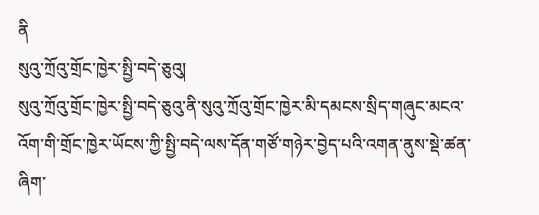ནི
སུའུ་ཀྲོའུ་གྲོང་ཁྱེར་སྤྱི་བདེ་ཅུའུ།
སུའུ་ཀྲོའུ་གྲོང་ཁྱེར་སྤྱི་བདེ་ཅུའུ་ནི་སུའུ་ཀྲོའུ་གྲོང་ཁྱེར་མི་དམངས་སྲིད་གཞུང་མངའ་འོག་གི་གྲོང་ཁྱེར་ཡོངས་ཀྱི་སྤྱི་བདེ་ལས་དོན་གཙོ་གཉེར་བྱེད་པའི་འགན་ནུས་སྡེ་ཚན་ཞིག་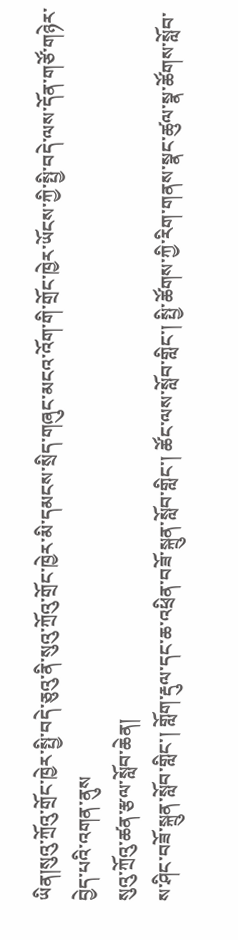ཡིན།སུའུ་ཀྲོའུ་གྲོང་ཁྱེར་སྤྱི་བདེ་ཅུའུ་ནི་སུའུ་ཀྲོའུ་གྲོང་ཁྱེར་མི་དམངས་སྲིད་གཞུང་མངའ་འོག་གི་གྲོང་ཁྱེར་ཡོངས་ཀྱི་སྤྱི་བདེ་ལས་དོན་གཙོ་གཉེར་བྱེད་པའི་འགན་ནུས
སུའུ་ཀྲོའུ་ཚན་རྩལ་སློབ་ཆེན།
ས་ཤིང་བཟོ་སྐྲུན་སློབ་གླིང་། གློག་རྡུལ་དང་ཆ་འཕྲིན་བཟོ་སྐྲུན་སློབ་གླིང་། ཚོང་ལས་སློབ་གླིང་། སྤྱི་ཚོགས་ཀྱི་རིག་གནས་སྣང་ཚུལ་སྣ་ཚོགས་སློབ་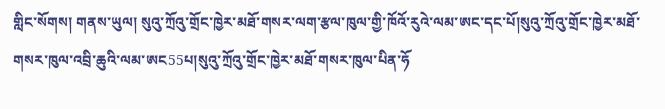གླིང་སོགས། གནས་ཡུལ། སུའུ་ཀྲོའུ་གྲོང་ཁྱེར་མཐོ་གསར་ལག་རྩལ་ཁུལ་གྱི་ཁོའོ་རུའེ་ལམ་ཨང་དང་པོ།སུའུ་ཀྲོའུ་གྲོང་ཁྱེར་མཐོ་གསར་ཁུལ་འབྲི་ཆུའི་ལམ་ཨང55པ།སུའུ་ཀྲོའུ་གྲོང་ཁྱེར་མཐོ་གསར་ཁུལ་པིན་ཧོ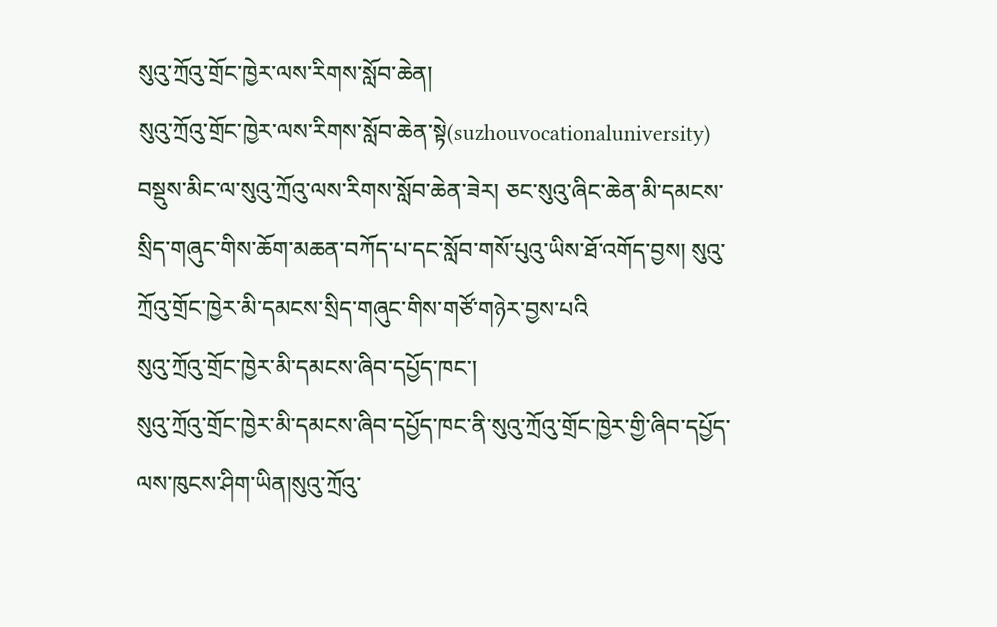སུའུ་ཀྲོའུ་གྲོང་ཁྱེར་ལས་རིགས་སློབ་ཆེན།
སུའུ་ཀྲོའུ་གྲོང་ཁྱེར་ལས་རིགས་སློབ་ཆེན་སྟེ(suzhouvocationaluniversity) བསྡུས་མིང་ལ་སུའུ་ཀྲོའུ་ལས་རིགས་སློབ་ཆེན་ཟེར། ཅང་སུའུ་ཞིང་ཆེན་མི་དམངས་སྲིད་གཞུང་གིས་ཆོག་མཆན་བཀོད་པ་དང་སློབ་གསོ་པུའུ་ཡིས་ཐོ་འགོད་བྱས། སུའུ་ཀྲོའུ་གྲོང་ཁྱེར་མི་དམངས་སྲིད་གཞུང་གིས་གཙོ་གཉེར་བྱས་པའི
སུའུ་ཀྲོའུ་གྲོང་ཁྱེར་མི་དམངས་ཞིབ་དཔྱོད་ཁང་།
སུའུ་ཀྲོའུ་གྲོང་ཁྱེར་མི་དམངས་ཞིབ་དཔྱོད་ཁང་ནི་སུའུ་ཀྲོའུ་གྲོང་ཁྱེར་གྱི་ཞིབ་དཔྱོད་ལས་ཁུངས་ཤིག་ཡིན།སུའུ་ཀྲོའུ་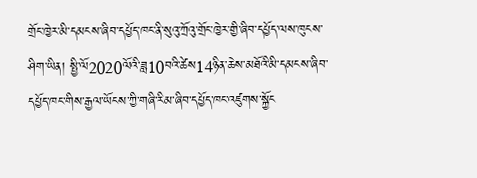གྲོང་ཁྱེར་མི་དམངས་ཞིབ་དཔྱོད་ཁང་ནི་སུའུ་ཀྲོའུ་གྲོང་ཁྱེར་གྱི་ཞིབ་དཔྱོད་ལས་ཁུངས་ཤིག་ཡིན། སྤྱི་ལོ2020ལོའི་ཟླ10བའི་ཚེས14ཉིན་ཆེས་མཐོའི་མི་དམངས་ཞིབ་དཔྱོད་ཁང་གིས་རྒྱལ་ཡོངས་ཀྱི་གཞི་རིམ་ཞིབ་དཔྱོད་ཁང་འཛུགས་སྐྱོང